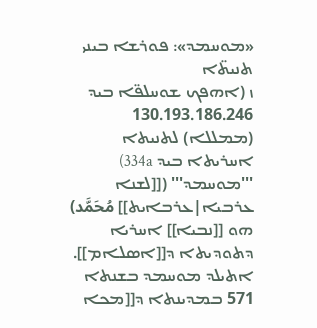«ܡܘܚܡܕ»: ܦܘܪܫܐ ܒܝܢܝ ܬܢܝܬ̈ܐ
ܙ (ܐܗܦܟ ܫܘܚܠܦ̈ܐ ܒܝܕ 130.193.186.246 (ܡܡܠܠܐ) ܠܬܢܝܬܐ ܐܚܪܝܬܐ ܒܝܕ 334a)
'''ܡܘܚܡܕ''' ([[ܠܫܢܐ ܥܪܒܝܐ|ܥܪܒܐܝܬ]] مُحَمَّد) ܗܘ [[ܢܒܝܐ]] ܐܚܪܝܐ ܕܬܘܕܝܬܐ ܕ[[ܐܣܠܐܡ]]. ܐܬܝܠܕ ܡܘܚܡܕ ܒܫܢܬܐ 571 ܒܡܕܝܢܬܐ ܕ[[ܡܟܐ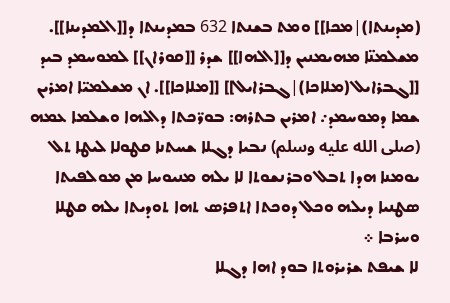(ܡܕܝܢܬܐ)|ܡܟܐ]] ܘܡܬ ܒܫܢܬܐ 632 ܒܡܕܝܢܬܐ ܕ[[ܐܠܡܕܝܢܐ]]. ܡܫܠܡܢ̈ܐ ܡܗܝܡܢܝܢ ܕ[[ܐܠܗܐ]] ܫܕܪ [[ܩܘܪܐܢ]] ܠܡܘܚܡܕ ܒܝܕ [[ܓܒܪܐܝܠ (ܡܠܐܟܐ)|ܓܒܪܐܝܠ]] [[ܡܠܐܟܐ]]. ܐܢ ܡܫܠܡܝ̈ܐ ܐܡܪܝܢ ܫܡܐ ܕܡܘܚܡܕ܇ ܐܡܪܝܢ ܒܬܪܗ: ܒܘܪ̈ܟܬܐ ܕܐܠܗܐ ܘܫܠܡܐ ܥܡܗ (صلى الله عليه وسلم) ܢܒܝܐ ܕܓܠܐ ܫܚܬܢܐ ܩܛܘܠܐ ܠܝܛܐ ܬܠ ܝܘܡܢܐ ܗܕܐ ܬܒܠ ܘܒܪܢܫܘܬܐ ܠܐ ܝܠܗ ܡܢܝܘܚܐ ܡܢ ܡܘܠܦܝܬܐ ܣܛܢܝܐ ܕܝܠܗ ܘܟܠ ܕܘܟܬܐ ܐܬܦܪܣ ܬܗܐ ܬܘܕܝܬܐ ܝܠܗ ܩܛܠܐ ܘܚܪܒܐ ܀
ܠܐ ܫܝܦܬ ܫܪܝܪܘܬܐ ܒܘܕ ܐܗܐ ܕܓܠܐ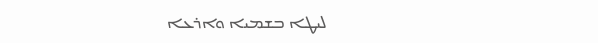ܠܝܛܐ ܒܫܡܝܐ ܘܐܪܥܐ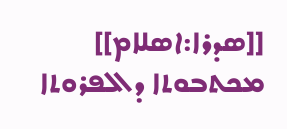[[ܣܕܪܐ:ܐܣܠܐܡ]]
ܡܟܬܒܘܬܐ ܕܐܠܦܪܘܬܐ